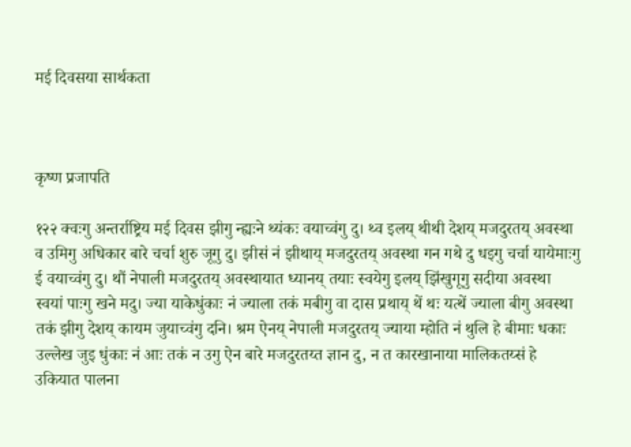मई दिवसया सार्थकता



कृष्ण प्रजापति

१२२ क्वःगु अन्तर्राष्ट्रिय मई दिवस झीगु न्ह्यःने थ्यंकः वयाच्वंगु दु। थ्व इलय् थीथी देशय् मजदुरतय् अवस्था व उमिगु अधिकार बारे चर्चा शुरु जूगु दु। झीसं नं झीथाय् मजदुरतय् अवस्था गन गथे दु धइगु चर्चा यायेमाःगु ई वयाच्वंगु दु। थौं नेपाली मजदुरतय् अवस्थायात ध्यानय् तयाः स्वयेगु इलय् झिंखुगूगु सदीया अवस्था स्वयां पाःगु खने मदु। ज्या याकेधुंकाः नं ज्याला तकं मबीगु वा दास प्रथाय् थें थः यत्थें ज्याला बीगु अवस्था तकं झीगु देशय् कायम जुयाच्वंगु दनि। श्रम ऐनय् नेपाली मजदुरतय् ज्याया म्होति नं थुलि हे बीमाः धकाः उल्लेख जुइ धुंकाः नं आः तकं न उगु ऐन बारे मजदुरतय्त ज्ञान दु, न त कारखानाया मालिकतय्सं हे उकियात पालना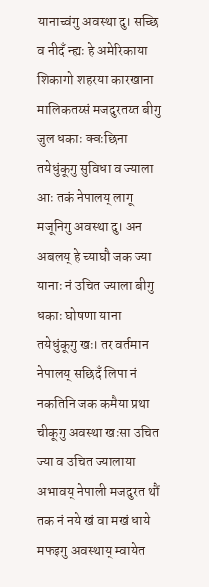यानाच्वंगु अवस्था दु। सच्छि व नीदँ न्ह्यः हे अमेरिकाया शिकागो शहरया कारखाना मालिकतय्सं मजदुरतय्त बीगु जुल धकाः क्वःछिना तयेधुंकूगु सुविधा व ज्याला आः तकं नेपालय् लागू मजूनिगु अवस्था दु। अन अबलय् हे च्याघौ जक ज्या यानाः नं उचित ज्याला बीगु धकाः घोषणा याना तयेधुंकूगु खः। तर वर्तमान नेपालय् सछिदँ लिपा नं नकतिनि जक कमैया प्रथा चीकूगु अवस्था खःसा उचित ज्या व उचित ज्यालाया अभावय् नेपाली मजदुरत थौं तक नं नये खं वा मखं धाये मफइगु अवस्थाय् म्वायेत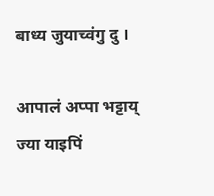बाध्य जुयाच्वंगु दु ।

आपालं अप्पा भट्टाय् ज्या याइपिं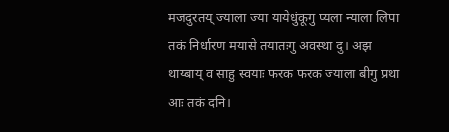मजदुरतय् ज्याला ज्या यायेधुंकूगु प्यला न्याला लिपा तकं निर्धारण मयासे तयातःगु अवस्था दु। अझ थाय्बाय् व साहु स्वयाः फरक फरक ज्याला बीगु प्रथा आः तकं दनि।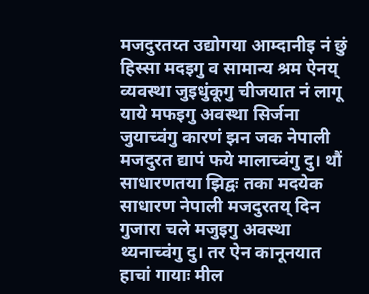मजदुरतय्त उद्योगया आम्दानीइ नं छुं हिस्सा मदइगु व सामान्य श्रम ऐनय् व्यवस्था जुइधुंकूगु चीजयात नं लागू याये मफइगु अवस्था सिर्जना जुयाच्वंगु कारणं झन जक नेपाली मजदुरत द्यापं फये मालाच्वंगु दु। थौं साधारणतया झिद्वः तका मदयेक साधारण नेपाली मजदुरतय् दिन गुजारा चले मजुइगु अवस्था थ्यनाच्वंगु दु। तर ऐन कानूनयात हाचां गायाः मील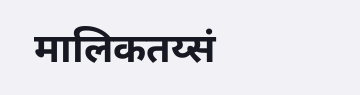मालिकतय्सं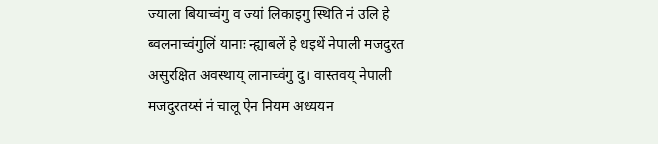ज्याला बियाच्वंगु व ज्यां लिकाइगु स्थिति नं उलि हे ब्वलनाच्वंगुलिं यानाः न्ह्याबलें हे धइथें नेपाली मजदुरत असुरक्षित अवस्थाय् लानाच्वंगु दु। वास्तवय् नेपाली मजदुरतय्सं नं चालू ऐन नियम अध्ययन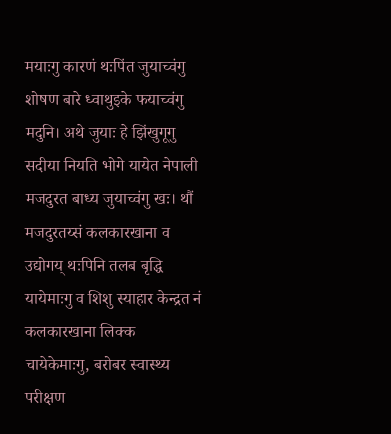मयाःगु कारणं थःपिंत जुयाच्वंगु शोषण बारे ध्वाथुइके फयाच्वंगु मदुनि। अथे जुयाः हे झिंखुगूगु सदीया नियति भोगे यायेत नेपाली मजदुरत बाध्य जुयाच्वंगु खः। थौं मजदुरतय्सं कलकारखाना व उद्योगय् थःपिनि तलब बृद्धि यायेमाःगु व शिशु स्याहार केन्द्रत नं कलकारखाना लिक्क चायेकेमाःगु, बरोबर स्वास्थ्य परीक्षण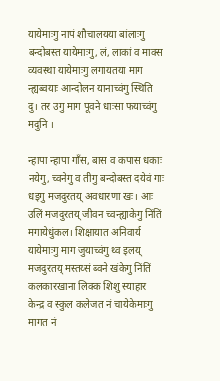यायेमाःगु नापं शौचालयया बांलाःगु बन्दोबस्त यायेमाःगु, लं, लाकां व माक्स व्यवस्था यायेमाःगु लगायतया माग न्ह्यब्वयाः आन्दोलन यानाच्वंगु स्थिति दु। तर उगु माग पूवने धाःसा फयाच्वंगु मदुनि ।

न्हापा न्हापा गाँस, बास व कपास धकाः नयेगु, च्वनेगु व तीगु बन्दोबस्त दयेवं गाः धइगु मजदुरतय् अवधारणा खः। आः उलिं मजदुरतय् जीवन च्वन्ह्याकेगु निंतिं मगायेधुंकल। शिक्षायात अनिवार्य यायेमाःगु माग जुयाच्वंगु थ्व इलय् मजदुरतय् मस्तय्सं ब्वने खंकेगु निंतिं कलकारखाना लिक्क शिशु स्याहार केन्द्र व स्कुल कलेजत नं चायेकेमाःगु मागत नं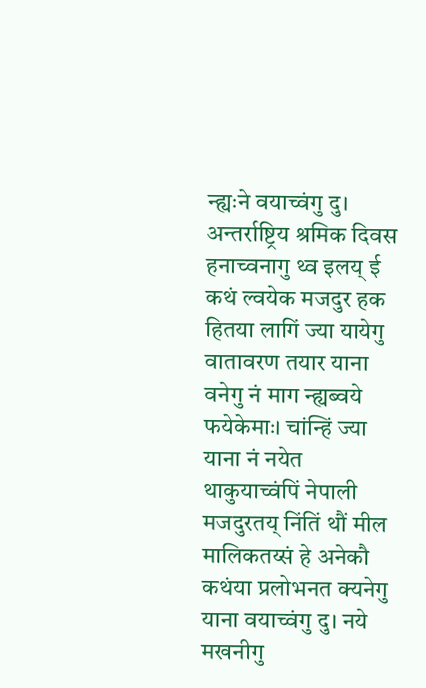न्ह्यःने वयाच्वंगु दु। अन्तर्राष्ट्रिय श्रमिक दिवस हनाच्वनागु थ्व इलय् ई कथं ल्वयेक मजदुर हक हितया लागिं ज्या यायेगु वातावरण तयार याना वनेगु नं माग न्ह्यब्वये फयेकेमाः। चांन्हिं ज्या याना नं नयेत थाकुयाच्वंपिं नेपाली मजदुरतय् निंतिं थौं मील मालिकतय्सं हे अनेकौ कथंया प्रलोभनत क्यनेगु याना वयाच्वंगु दु। नये मखनीगु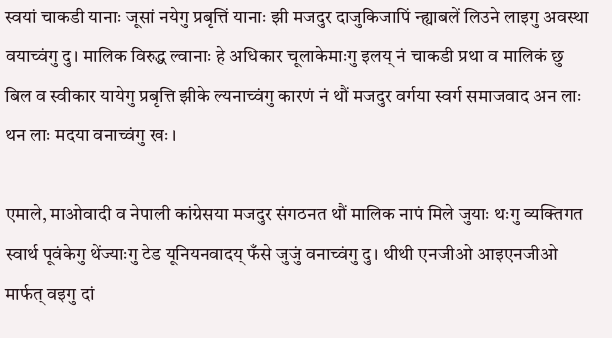स्वयां चाकडी यानाः जूसां नयेगु प्रबृत्तिं यानाः झी मजदुर दाजुकिजापिं न्ह्याबलें लिउने लाइगु अवस्था वयाच्वंगु दु। मालिक विरुद्ध ल्वानाः हे अधिकार चूलाकेमाःगु इलय् नं चाकडी प्रथा व मालिकं छु बिल व स्वीकार यायेगु प्रबृत्ति झीके ल्यनाच्वंगु कारणं नं थौं मजदुर वर्गया स्वर्ग समाजवाद अन लाः थन लाः मदया वनाच्वंगु खः ।

एमाले, माओवादी व नेपाली कांग्रेसया मजदुर संगठनत थौं मालिक नापं मिले जुयाः थःगु व्यक्तिगत स्वार्थ पूवंकेगु थेंज्याःगु टेड यूनियनवादय् फँसे जुजुं वनाच्वंगु दु। थीथी एनजीओ आइएनजीओ मार्फत् वइगु दां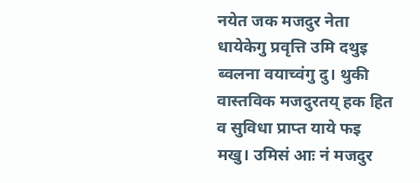नयेत जक मजदुर नेता धायेकेगु प्रवृत्ति उमि दथुइ ब्वलना वयाच्वंगु दु। थुकी वास्तविक मजदुरतय् हक हित व सुविधा प्राप्त याये फइ मखु। उमिसं आः नं मजदुर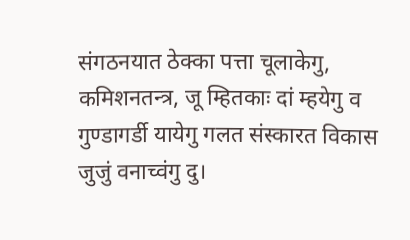संगठनयात ठेक्का पत्ता चूलाकेगु, कमिशनतन्त्र, जू म्हितकाः दां म्हयेगु व गुण्डागर्डी यायेगु गलत संस्कारत विकास जुजुं वनाच्वंगु दु।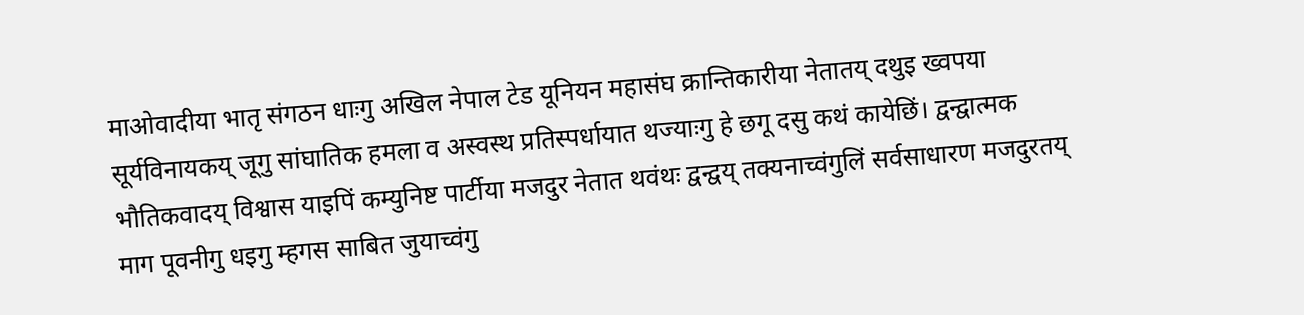माओवादीया भातृ संगठन धाःगु अखिल नेपाल टेड यूनियन महासंघ क्रान्तिकारीया नेतातय् दथुइ ख्वपया सूर्यविनायकय् जूगु सांघातिक हमला व अस्वस्थ प्रतिस्पर्धायात थज्याःगु हे छगू दसु कथं कायेछिं। द्वन्द्वात्मक भौतिकवादय् विश्वास याइपिं कम्युनिष्ट पार्टीया मजदुर नेतात थवंथः द्वन्द्वय् तक्यनाच्वंगुलिं सर्वसाधारण मजदुरतय् माग पूवनीगु धइगु म्हगस साबित जुयाच्वंगु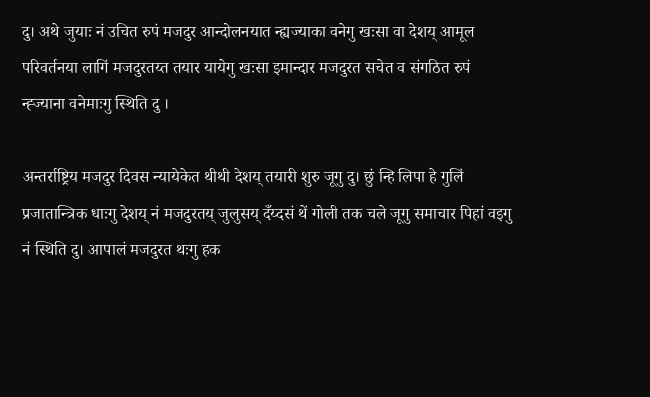दु। अथे जुयाः नं उचित रुपं मजदुर आन्दोलनयात न्ह्यज्याका वनेगु खःसा वा देशय् आमूल परिवर्तनया लागिं मजदुरतय्त तयार यायेगु खःसा इमान्दार मजदुरत सचेत व संगठित रुपं न्ह्ज्याना वनेमाःगु स्थिति दु ।

अन्तर्राष्ट्रिय मजदुर दिवस न्यायेकेत थीथी देशय् तयारी शुरु जूगु दु। छुं न्हि लिपा हे गुलिं प्रजातान्त्रिक धाःगु देशय् नं मजदुरतय् जुलुसय् दँय्दसं थें गोली तक चले जूगु समाचार पिहां वइगु नं स्थिति दु। आपालं मजदुरत थःगु हक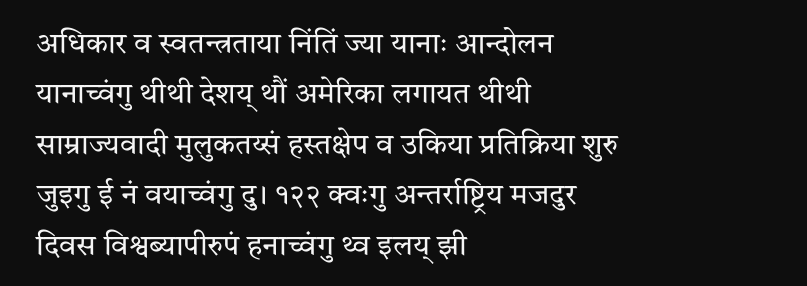अधिकार व स्वतन्त्रताया निंतिं ज्या यानाः आन्दोलन यानाच्वंगु थीथी देशय् थौं अमेरिका लगायत थीथी साम्राज्यवादी मुलुकतय्सं हस्तक्षेप व उकिया प्रतिक्रिया शुरु जुइगु ई नं वयाच्वंगु दु। १२२ क्वःगु अन्तर्राष्ट्रिय मजदुर दिवस विश्वब्यापीरुपं हनाच्वंगु थ्व इलय् झी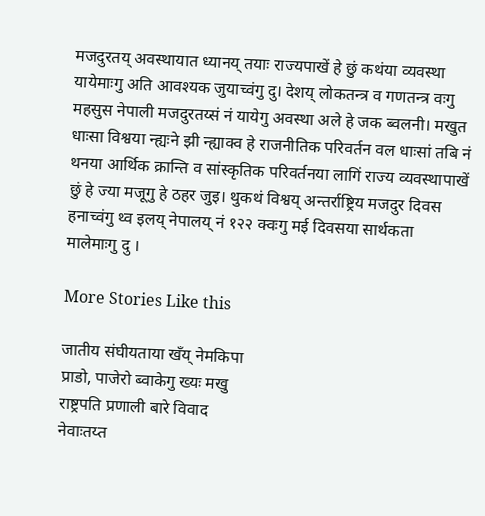मजदुरतय् अवस्थायात ध्यानय् तयाः राज्यपाखें हे छुं कथंया व्यवस्था यायेमाःगु अति आवश्यक जुयाच्वंगु दु। देशय् लोकतन्त्र व गणतन्त्र वःगु महसुस नेपाली मजदुरतय्सं नं यायेगु अवस्था अले हे जक ब्वलनी। मखुत धाःसा विश्वया न्ह्यःने झी न्ह्याक्व हे राजनीतिक परिवर्तन वल धाःसां तबि नं थनया आर्थिक क्रान्ति व सांस्कृतिक परिवर्तनया लागिं राज्य व्यवस्थापाखें छुं हे ज्या मजूगु हे ठहर जुइ। थुकथं विश्वय् अन्तर्राष्ट्रिय मजदुर दिवस हनाच्वंगु थ्व इलय् नेपालय् नं १२२ क्वःगु मई दिवसया सार्थकता मालेमाःगु दु ।

More Stories Like this

जातीय संघीयताया खँय् नेमकिपा
प्राडो, पाजेरो ब्वाकेगु ख्यः मखु
राष्ट्रपति प्रणाली बारे विवाद
नेवाःतय्त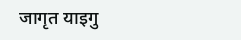जागृत याइगु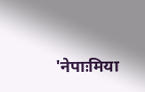'नेपाःमिया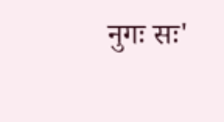नुगः सः'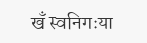खँ स्वनिगःया